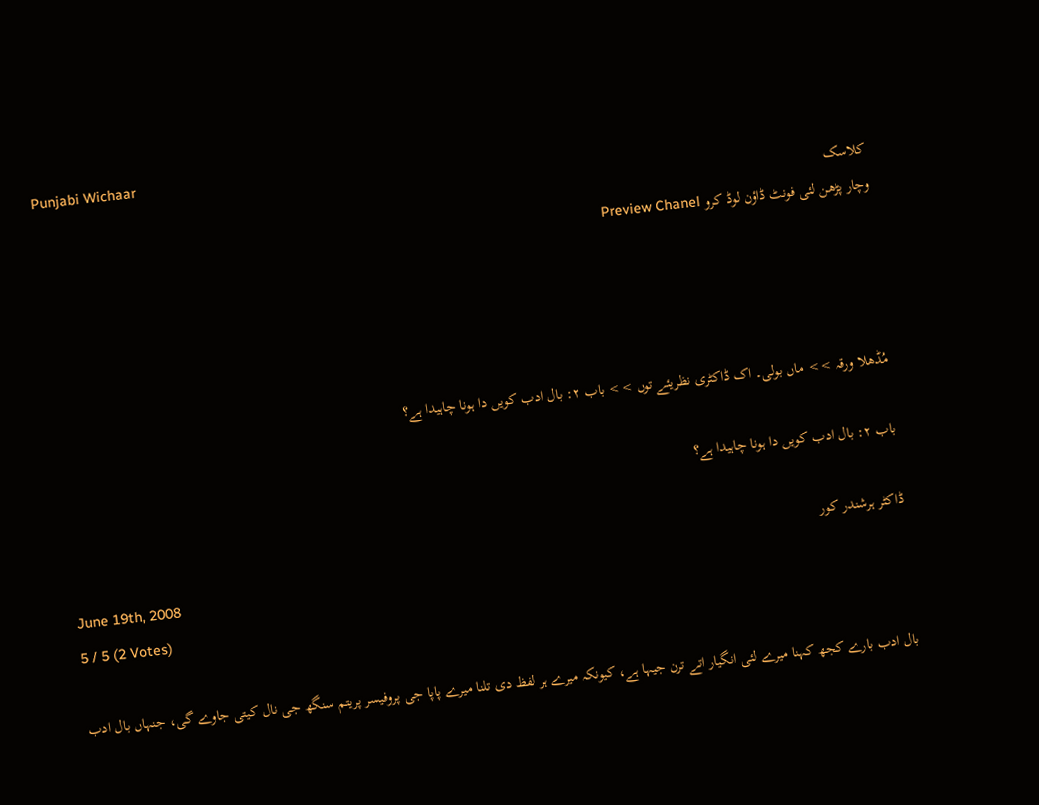Punjabi Wichaar
کلاسک
وچار پڑھن لئی فونٹ ڈاؤن لوڈ کرو Preview Chanel




مُڈھلا ورقہ >> ماں بولی۔ اک ڈاکٹری نظریئے توں >> باب ۲: بال ادب کویں دا ہونا چاہیدا ہے؟

باب ۲: بال ادب کویں دا ہونا چاہیدا ہے؟

ڈاکٹر ہرشندر کور
June 19th, 2008
5 / 5 (2 Votes)

بال ادب بارے کجھ کہنا میرے لئی انگیار اتے ترن جیہا ہے، کیونکہ میرے ہر لفظ دی تلنا میرے پاپا جی پروفیسر پریتم سنگھ جی نال کیتی جاوے گی، جنہاں بال ادب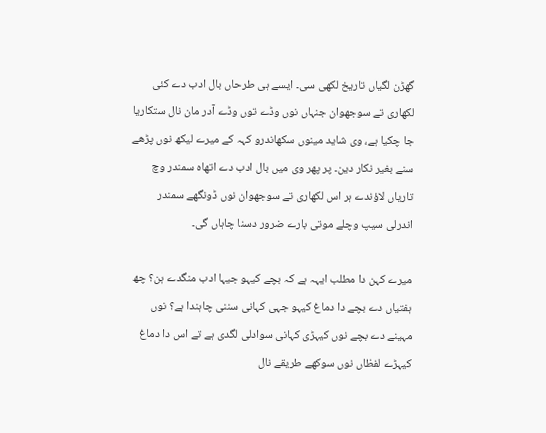گھڑن لگیاں تاریخ لکھی سی۔ ایسے ہی طرحاں بال ادب دے کئی لکھاری تے سوجھوان جنہاں نوں وڈے توں وڈے آدر مان نال ستکاریا جا چکیا ہے، وی شاید مینوں سکھاندرو کہہ کے میرے لیکھ نوں پڑھے سنے بغیر نکار دین۔ پر پھر وی میں بال ادب دے اتھاہ سمندر وچ تاریاں لاؤندے ہر اس لکھاری تے سوجھوان نوں ڈونگھے سمندر اندرلی سیپ وچلے موتی بارے ضرور دسنا چاہاں گی۔

میرے کہن دا مطلب ایہہ ہے کہ بچے کیہو جیہا ادب منگدے ہن؟ چھ ہفتیاں دے بچے دا دماغ کیہو جہی کہانی سننی چاہندا ہے؟ نوں مہینے دے بچے نوں کیہڑی کہانی سوادلی لگدی ہے تے اس دا دماغ کیہڑے لفظاں نوں سوکھے طریقے نال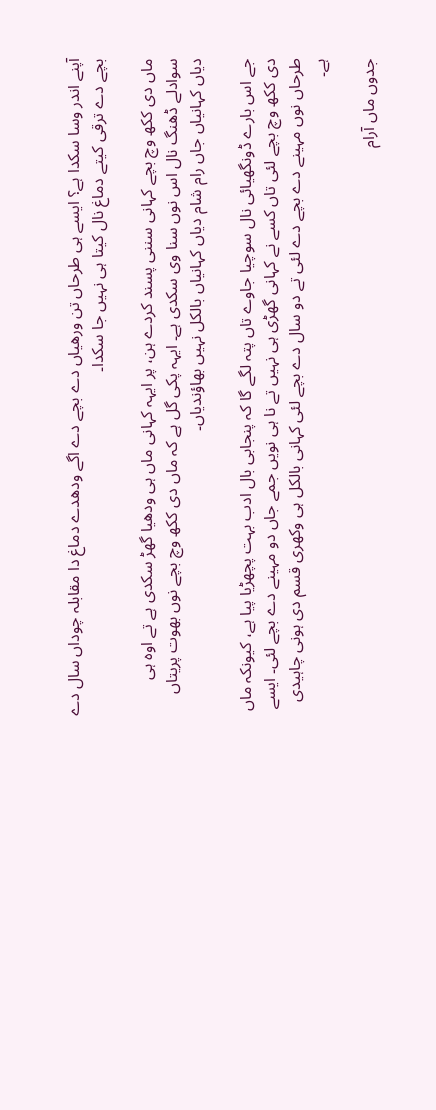آپنے اندر وسا سکدا ہے؟ ایسے ہی طرحاں تن ورھیاں دے بچے دے اگے ودھدے دماغ دا مقابلہ چوداں سال دے بچے دے ترقی کیتے دماغ نال کیتا ہی نہیں جا سکدا۔

ماں دی ککھ وچ بچے کہانی سننی پسند کردے ہن، پر ایہہ کہانی ماں ہی ودھیا گھڑ سکدی ہے تے اوہ ہی سوادلے ڈھنگ نال اس نوں سنا وی سکدی ہے۔ ایہہ پکی گل ہے کہ ماں دی ککھ وچ بچے نوں بھوت پریتاں دیاں کہانیاں جاں رام شام دیاں کہانیاں بالکل نہیں بھاؤندیاں۔

جے اس بارے ڈونگھیائی نال سوچیا جاوے تاں پتہ لگے گا کہ پنجابی بال ادب بہت پچھڑیا پیا ہے، کیونکہ ماں دی ککھ وچ بچے لئی تاں کسے نے کہانی گھڑی ہی نہیں تے نا ہی نویں جمے جاں دو مہینے دے بچے لئی۔ ایسے طرحاں نوں مہینے دے بچے دے لئی تے دو سال دے بچے لئی کہانی بالکل ہی وکھری قسم دی ہونی چاہیدی ہے۔

جدوں ماں آرام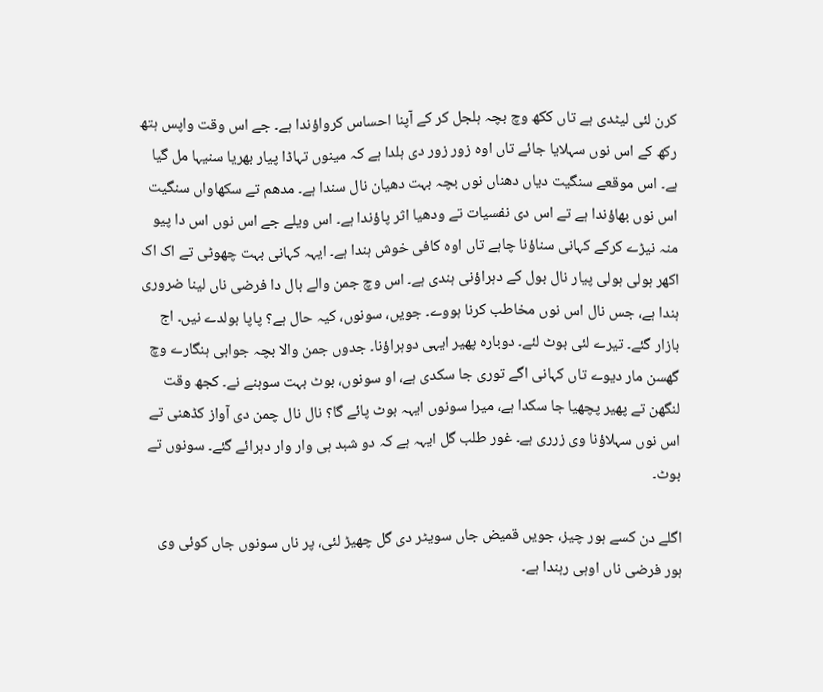کرن لئی لیٹدی ہے تاں ککھ وچ بچہ ہلجل کر کے آپنا احساس کرواؤندا ہے۔ جے اس وقت واپس ہتھ رکھ کے اس نوں سہلایا جائے تاں اوہ زور زور دی ہلدا ہے کہ مینوں تہاڈا پیار بھریا سنیہا مل گیا ہے۔ اس موقعے سنگیت دیاں دھناں نوں بچہ بہت دھیان نال سندا ہے۔ مدھم تے سکھاواں سنگیت اس نوں بھاؤندا ہے تے اس دی نفسیات تے ودھیا اثر پاؤندا ہے۔ اس ویلے جے اس نوں اس دا پیو منہ نیڑے کرکے کہانی سناؤنا چاہے تاں اوہ کافی خوش ہندا ہے۔ ایہہ کہانی بہت چھوٹی تے اک اک اکھر ہولی ہولی پیار نال بول کے دہراؤنی ہندی ہے۔ اس وچ جمن والے بال دا فرضی ناں لینا ضروری ہندا ہے، جس نال اس نوں مخاطب کرنا ہووے۔ جویں، سونوں، کیہ حال ہے؟ پاپا بولدے نیں۔ اج بازار گئے۔ تیرے لئی بوٹ لئے۔ دوبارہ پھیر ایہی دوہراؤنا۔ جدوں جمن والا بچہ جوابی ہنگارے وچ گھسن مار دیوے تاں کہانی اگے توری جا سکدی ہے، او سونوں، بوٹ بہت سوہنے نے۔ کجھ وقت لنگھن تے پھیر پچھیا جا سکدا ہے، میرا سونوں ایہہ بوٹ پائے گا؟ نال نال چمن دی آواز کڈھنی تے اس نوں سہلاؤنا وی زرری ہے۔ غور طلب گل ایہہ ہے کہ دو شبد ہی وار وار دہرائے گئے۔ سونوں تے بوٹ۔

اگلے دن کسے ہور چیز، جویں قمیض جاں سویٹر دی گل چھیڑ لئی، پر ناں سونوں جاں کوئی وی ہور فرضی ناں اوہی رہندا ہے۔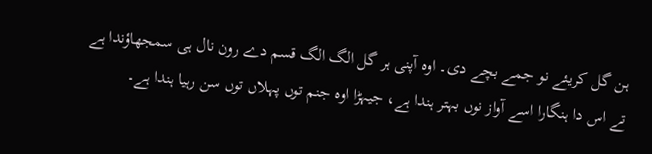ہن گل کریئے نو جمے بچے دی۔ اوہ آپنی ہر گل الگ الگ قسم دے رون نال ہی سمجھاؤندا ہے تے اس دا ہنگارا اسے آواز نوں بہتر ہندا ہے، جیہڑا اوہ جنم توں پہلاں توں سن رہیا ہندا ہے۔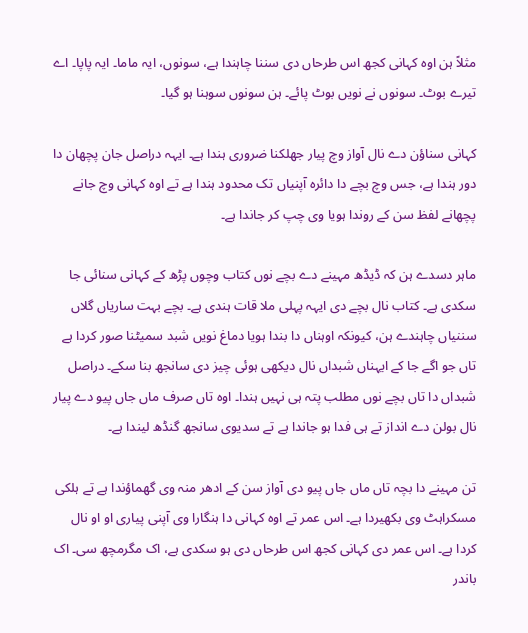مثلاً ہن اوہ کہانی کجھ اس طرحاں دی سننا چاہندا ہے، سونوں، ایہ ماما۔ ایہ پاپا۔ اے تیرے بوٹ۔ سونوں نے نویں بوٹ پائے۔ ہن سونوں سوہنا ہو گیا۔

کہانی سناؤن دے نال آواز وچ پیار جھلکنا ضروری ہندا ہے۔ ایہہ دراصل جان پچھان دا دور ہندا ہے، جس وچ بچے دا دائرہ آپنیاں تک محدود ہندا ہے تے اوہ کہانی وچ جانے پچھانے لفظ سن کے روندا ہویا وی چپ کر جاندا ہے۔

ماہر دسدے ہن کہ ڈیڈھ مہینے دے بچے نوں کتاب وچوں پڑھ کے کہانی سنائی جا سکدی ہے۔ کتاب نال بچے دی ایہہ پہلی ملا قات ہندی ہے۔ بچے بہت ساریاں گلاں سننیاں چاہندے ہن، کیونکہ اوہناں دا بندا ہویا دماغ نویں شبد سمیٹنا صور کردا ہے تاں جو اگے جا کے ایہناں شبداں نال دیکھی ہوئی چیز دی سانجھ بنا سکے۔ دراصل شبداں دا تاں بچے نوں مطلب پتہ ہی نہیں ہندا۔ اوہ تاں صرف ماں جاں پیو دے پیار نال بولن دے انداز تے ہی فدا ہو جاندا ہے تے سدیوی سانجھ گنڈھ لیندا ہے۔

تن مہینے دا بچہ تاں ماں جاں پیو دی آواز سن کے ادھر منہ وی گھماؤندا ہے تے ہلکی مسکراہٹ وی بکھیردا ہے۔ اس عمر تے اوہ کہانی دا ہنگارا وی آپنی پیاری او او نال کردا ہے۔ اس عمر دی کہانی کجھ اس طرحاں دی ہو سکدی ہے، اک مگرمچھ سی۔ اک باندر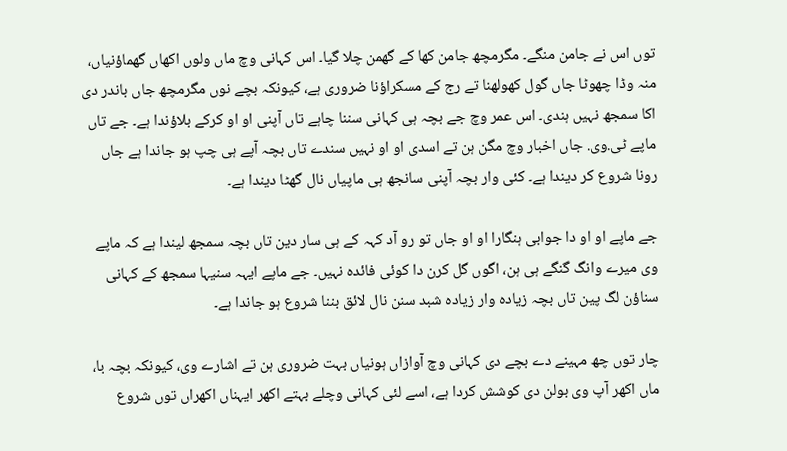توں اس نے جامن منگے۔ مگرمچھ جامن کھا کے گھمن چلا گیا۔ اس کہانی وچ ماں ولوں اکھاں گھماؤنیاں، منہ وڈا چھوٹا جاں گول کھولھنا تے رج کے مسکراؤنا ضروری ہے، کیونکہ بچے نوں مگرمچھ جاں باندر دی اکا سمجھ نہیں ہندی۔ اس عمر وچ جے بچہ ہی کہانی سننا چاہے تاں آپنی او او کرکے بلاؤندا ہے۔ جے تاں ماپے ٹی.وی. جاں اخبار وچ مگن ہن تے اسدی او او نہیں سندے تاں بچہ آپے ہی چپ ہو جاندا ہے جاں رونا شروع کر دیندا ہے۔ کئی وار بچہ آپنی سانجھ ہی ماپیاں نال گھٹا دیندا ہے۔

جے ماپے او او دا جوابی ہنگارا او او جاں تو رو آد کہہ کے ہی سار دین تاں بچہ سمجھ لیندا ہے کہ ماپے وی میرے وانگ گنگے ہی ہن، اگوں گل کرن دا کوئی فائدہ نہیں۔ جے ماپے ایہہ سنیہا سمجھ کے کہانی سناؤن لگ پین تاں بچہ زیادہ وار زیادہ شبد سنن نال لائق بننا شروع ہو جاندا ہے۔

چار توں چھ مہینے دے بچے دی کہانی وچ آوازاں ہونیاں بہت ضروری ہن تے اشارے وی، کیونکہ بچہ با، ماں اکھر آپ وی بولن دی کوشش کردا ہے، اسے لئی کہانی وچلے بہتے اکھر ایہناں اکھراں توں شروع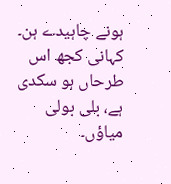ہونے چاہیدے ہن۔ کہانی کجھ اس طرحاں ہو سکدی ہے، بلی بولی میاؤں۔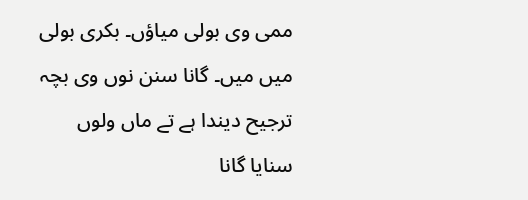ممی وی بولی میاؤں۔ بکری بولی میں میں۔ گانا سنن نوں وی بچہ ترجیح دیندا ہے تے ماں ولوں سنایا گانا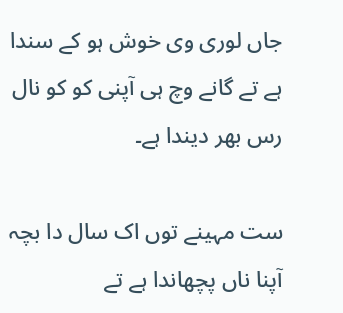جاں لوری وی خوش ہو کے سندا ہے تے گانے وچ ہی آپنی کو کو نال رس بھر دیندا ہے۔

ست مہینے توں اک سال دا بچہ آپنا ناں پچھاندا ہے تے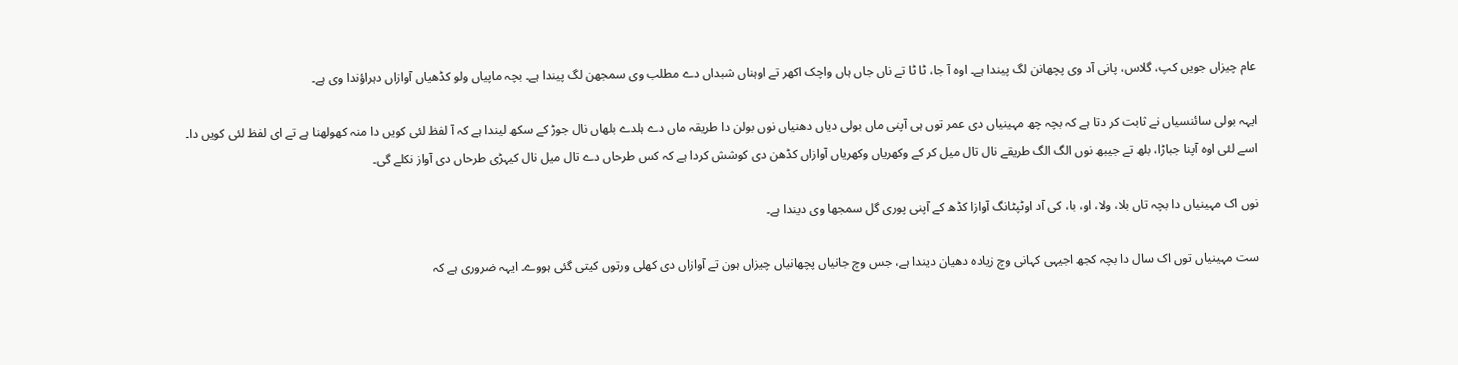عام چیزاں جویں کپ، گلاس، پانی آد وی پچھانن لگ پیندا ہے۔ اوہ آ جا، ٹا ٹا تے ناں جاں ہاں واچک اکھر تے اوہناں شبداں دے مطلب وی سمجھن لگ پیندا ہے۔ بچہ ماپیاں ولو کڈھیاں آوازاں دہراؤندا وی ہے۔

ایہہ بولی سائنسیاں نے ثابت کر دتا ہے کہ بچہ چھ مہینیاں دی عمر توں ہی آپنی ماں بولی دیاں دھنیاں نوں بولن دا طریقہ ماں دے ہلدے بلھاں نال جوڑ کے سکھ لیندا ہے کہ آ لفظ لئی کویں دا منہ کھولھنا ہے تے ای لفظ لئی کویں دا۔ اسے لئی اوہ آپنا جباڑا، بلھ تے جیبھ نوں الگ الگ طریقے نال تال میل کر کے وکھریاں وکھریاں آوازاں کڈھن دی کوشش کردا ہے کہ کس طرحاں دے تال میل نال کیہڑی طرحاں دی آواز نکلے گی۔

نوں اک مہینیاں دا بچہ تاں بلا، ولا، او، با، کی آد اوٹپٹانگ آوازا کڈھ کے آپنی پوری گل سمجھا وی دیندا ہے۔

ست مہینیاں توں اک سال دا بچہ کجھ اجیہی کہانی وچ زیادہ دھیان دیندا ہے، جس وچ جانیاں پچھانیاں چیزاں ہون تے آوازاں دی کھلی ورتوں کیتی گئی ہووے۔ ایہہ ضروری ہے کہ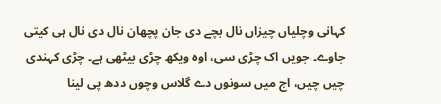کہانی وچلیاں چیزاں نال بچے دی جان پچھان نال دی نال ہی کیتی جاوے۔ جویں اک چڑی سی، اوہ ویکھ چڑی بیٹھی ہے۔ چڑی کہندی چیں چیں، اج میں سونوں دے گلاس وچوں ددھ پی لینا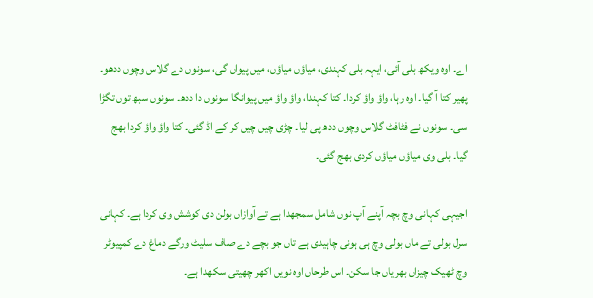اے۔ اوہ ویکھ بلی آئی، ایہہ بلی کہندی، میاؤں میاؤں، میں پیواں گی، سونوں دے گلاس وچوں ددھو۔ پھیر کتا آ گیا۔ اوہ رہا، واؤ واؤ کردا۔ کتا کہندا، واؤ واؤ میں پیوانگا سونوں دا ددھ۔ سونوں سبھ توں تگڑا سی۔ سونوں نے فٹافٹ گلاس وچوں ددھ پی لیا۔ چڑی چیں چیں کر کے اڈ گئی۔ کتا واؤ واؤ کردا بھج گیا۔ بلی وی میاؤں میاؤں کردی بھج گئی۔

اجیہی کہانی وچ بچہ آپنے آپ نوں شامل سمجھدا ہے تے آوازاں بولن دی کوشش وی کردا ہے۔ کہانی سرل بولی تے ماں بولی وچ ہی ہونی چاہیدی ہے تاں جو بچے دے صاف سلیٹ ورگے دماغ دے کمپیوٹر وچ ٹھیک چیزاں بھریاں جا سکن۔ اس طرحاں اوہ نویں اکھر چھیتی سکھدا ہے۔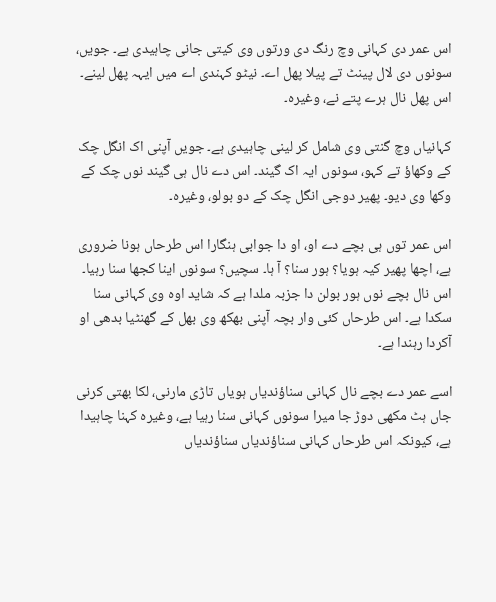اس عمر دی کہانی وچ رنگ دی ورتوں وی کیتی جانی چاہیدی ہے۔ جویں، سونوں دی لال پینٹ تے پیلا پھل اے۔ نیٹو کہندی اے میں ایہہ پھل لینے۔ اس پھل نال ہرے پتے نے، وغیرہ۔

کہانیاں وچ گنتی وی شامل کر لینی چاہیدی ہے۔ جویں آپنی اک انگل چک کے وکھاؤ تے کہو، سونوں ایہ اک گیند۔ اس دے نال ہی گیند نوں چک کے وکھا وی دیو۔ پھیر دوجی انگل چک کے دو بولو، وغیرہ۔

اس عمر توں ہی بچے دے او، او دا جوابی ہنگارا اس طرحاں ہونا ضروری ہے، اچھا پھیر کیہ ہویا؟ ہور سنا؟ آ ہا۔ سچیں؟ سونوں اینا کجھا سنا رہیا۔ اس نال بچے نوں ہور بولن دا جزبہ ملدا ہے کہ شاید اوہ وی کہانی سنا سکدا ہے۔ اس طرحاں کئی وار بچہ آپنی بھکھ وی بھل کے گھنٹیا بدھی او آکردا رہندا ہے۔

اسے عمر دے بچے نال کہانی سناؤندیاں ہویاں تاڑی مارنی، لکا بھتی کرنی جاں ہٹ مکھی دوڑ جا میرا سونوں کہانی سنا رہیا ہے، وغیرہ کہنا چاہیدا ہے، کیونکہ اس طرحاں کہانی سناؤندیاں سناؤندیاں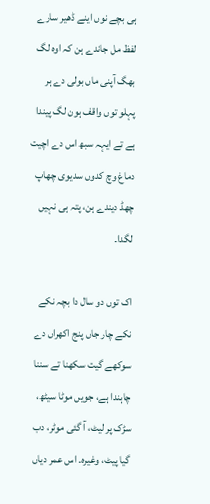ہی بچے نوں اینے ڈھیر سارے لفظ مل جاندے ہن کہ اوہ لگ بھگ آپنی ماں بولی دے ہر پہلو توں واقف ہون لگ پیندا ہے تے ایہہ سبھ اس دے اچیت دماغ وچ کدوں سدیوی چھاپ چھڈ دیندے ہن، پتہ ہی نہیں لگدا۔

اک توں دو سال دا بچہ نکے نکے چار جاں پنج اکھراں دے سوکھے گیت سکھنا تے سننا چاہندا ہے، جویں موٹا سیٹھ، سڑک پر لیٹ، آ گئی موٹر، دب گیا پیٹ، وغیرہ۔ اس عمر دیاں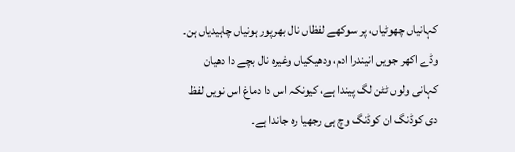کہانیاں چھوٹیاں، پر سوکھے لفظاں نال بھرپور ہونیاں چاہیدیاں ہن۔ وڈے اکھر جویں انیندرا ادم، ودھیکیاں وغیرہ نال بچے دا دھیان کہانی ولوں ٹٹن لگ پیندا ہے، کیونکہ اس دا دماغ اس نویں لفظ دی کوڈنگ ان کوڈنگ وچ ہی رجھیا رہ جاندا ہے۔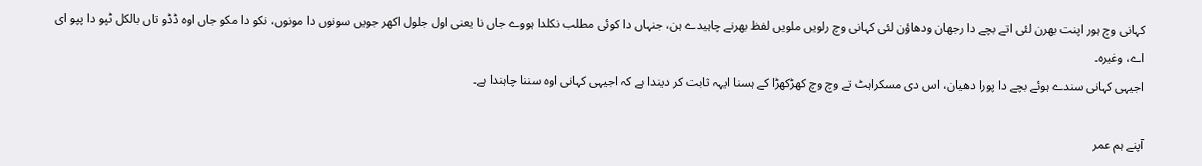کہانی وچ ہور اپنت بھرن لئی اتے بچے دا رجھان ودھاؤن لئی کہانی وچ رلویں ملویں لفظ بھرنے چاہیدے ہن، جنہاں دا کوئی مطلب نکلدا ہووے جاں نا یعنی اول جلول اکھر جویں سونوں دا مونوں، نکو دا مکو جاں اوہ ڈڈو تاں بالکل ٹپو دا پپو ای اے، وغیرہ۔
اجیہی کہانی سندے ہوئے بچے دا پورا دھیان، اس دی مسکراہٹ تے وچ وچ کھڑکھڑا کے ہسنا ایہہ ثابت کر دیندا ہے کہ اجیہی کہانی اوہ سننا چاہندا ہے۔

آپنے ہم عمر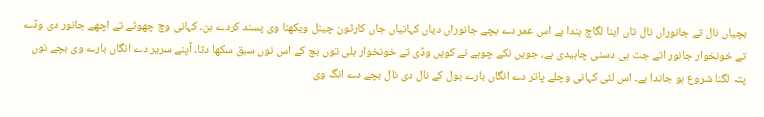بچیاں نال تے جانوراں نال تاں اینا لگاچ ہندا ہے اس عمر دے بچے جانوراں دیاں کہانیاں جاں کارٹون چینل ویکھنا وی پسند کردے ہن۔ کہانی وچ چھوٹے تے اچھے جانور دی وڈے تے خونخوار جانور اتے جت ہی دسنی چاہیدی ہے، جویں نکے چوہے نے کویں وڈی تے خونخوار بلی توں بچ کے اس نوں سبق سکھا دتا۔ آپنے سریر دے انگاں بارے وی بچے نوں پتہ لگنا شروع ہو جاندا ہے۔ اس لئی کہانی وچلے پاتر دے انگاں بارے بول کے نال دی نال بچے دے انگ وی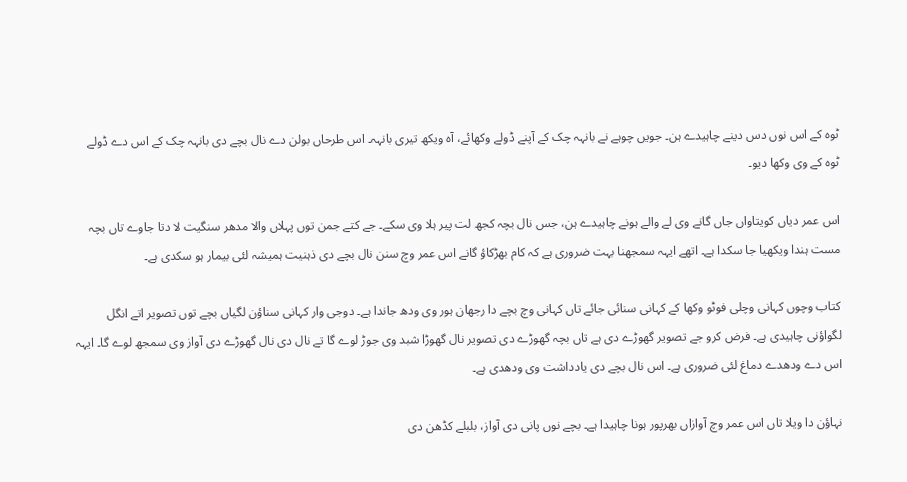ٹوہ کے اس نوں دس دینے چاہیدے ہن۔ جویں چوہے نے بانہہ چک کے آپنے ڈولے وکھائے، آہ ویکھ تیری بانہہ۔ اس طرحاں بولن دے نال بچے دی بانہہ چک کے اس دے ڈولے ٹوہ کے وی وکھا دیو۔

اس عمر دیاں کویتاواں جاں گانے وی لے والے ہونے چاہیدے ہن، جس نال بچہ کجھ لت پیر ہلا وی سکے۔ جے کتے جمن توں پہلاں والا مدھر سنگیت لا دتا جاوے تاں بچہ مست ہندا ویکھیا جا سکدا ہے۔ اتھے ایہہ سمجھنا بہت ضروری ہے کہ کام بھڑکاؤ گانے اس عمر وچ سنن نال بچے دی ذہنیت ہمیشہ لئی بیمار ہو سکدی ہے۔

کتاب وچوں کہانی وچلی فوٹو وکھا کے کہانی سنائی جائے تاں کہانی وچ بچے دا رجھان ہور وی ودھ جاندا ہے۔ دوجی وار کہانی سناؤن لگیاں بچے توں تصویر اتے انگل لگواؤنی چاہیدی ہے۔ فرض کرو جے تصویر گھوڑے دی ہے تاں بچہ گھوڑے دی تصویر نال گھوڑا شبد وی جوڑ لوے گا تے نال دی نال گھوڑے دی آواز وی سمجھ لوے گا۔ ایہہ اس دے ودھدے دماغ لئی ضروری ہے۔ اس نال بچے دی یادداشت وی ودھدی ہے۔

نہاؤن دا ویلا تاں اس عمر وچ آوازاں بھرپور ہونا چاہیدا ہے۔ بچے نوں پانی دی آواز، بلبلے کڈھن دی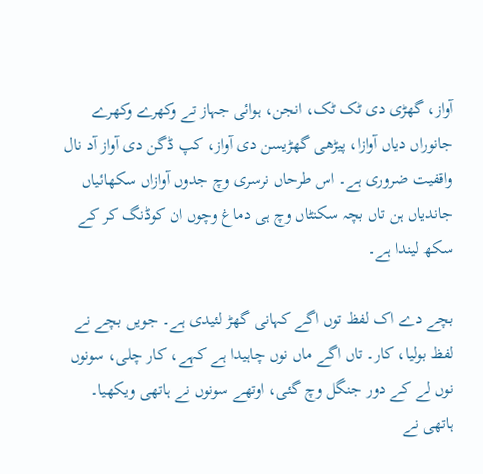آواز، گھڑی دی ٹک ٹک، انجن، ہوائی جہاز تے وکھرے وکھرے جانوراں دیاں آوازا، پیڑھی گھڑیسن دی آواز، کپ ڈگن دی آواز آد نال واقفیت ضروری ہے۔ اس طرحاں نرسری وچ جدوں آوازاں سکھائیاں جاندیاں ہن تاں بچہ سکنٹاں وچ ہی دماغ وچوں ان کوڈنگ کر کے سکھ لیندا ہے۔

بچے دے اک لفظ توں اگے کہانی گھڑ لئیدی ہے۔ جویں بچے نے لفظ بولیا، کار۔ تاں اگے ماں نوں چاہیدا ہے کہے، کار چلی، سونوں نوں لے کے دور جنگل وچ گئی، اوتھے سونوں نے ہاتھی ویکھیا۔ ہاتھی نے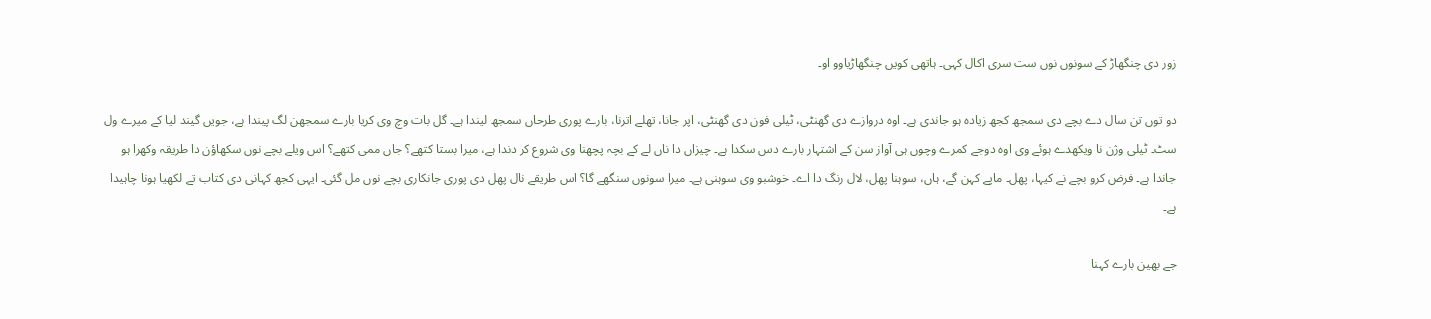زور دی چنگھاڑ کے سونوں نوں ست سری اکال کہی۔ ہاتھی کویں چنگھاڑیاوو او۔

دو توں تن سال دے بچے دی سمجھ کجھ زیادہ ہو جاندی ہے۔ اوہ دروازے دی گھنٹی، ٹیلی فون دی گھنٹی، اپر جانا، تھلے اترنا، بارے پوری طرحاں سمجھ لیندا ہے۔ گل بات وچ وی کریا بارے سمجھن لگ پیندا ہے، جویں گیند لیا کے میرے ول سٹ۔ ٹیلی وژن نا ویکھدے ہوئے وی اوہ دوجے کمرے وچوں ہی آواز سن کے اشتہار بارے دس سکدا ہے۔ چیزاں دا ناں لے کے بچہ پچھنا وی شروع کر دندا ہے، میرا بستا کتھے؟ جاں ممی کتھے؟ اس ویلے بچے نوں سکھاؤن دا طریقہ وکھرا ہو جاندا ہے۔ فرض کرو بچے نے کیہا، پھل۔ ماپے کہن گے، ہاں، سوہنا پھل، لال رنگ دا اے۔ خوشبو وی سوہنی ہے۔ میرا سونوں سنگھے گا؟ اس طریقے نال پھل دی پوری جانکاری بچے نوں مل گئی۔ ایہی کجھ کہانی دی کتاب تے لکھیا ہونا چاہیدا ہے۔

جے بھین بارے کہنا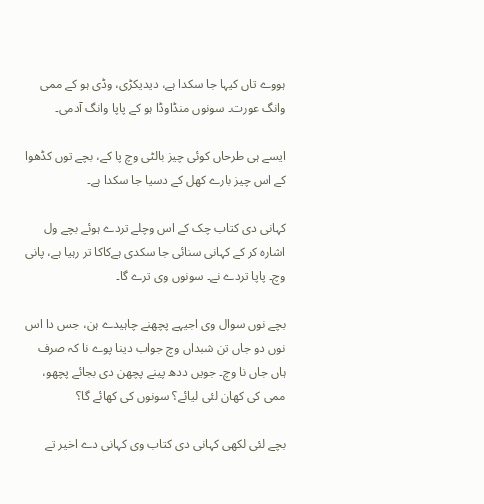ہووے تاں کیہا جا سکدا ہے، دیدیکڑی، وڈی ہو کے ممی وانگ عورت۔ سونوں منڈاوڈا ہو کے پاپا وانگ آدمی۔

ایسے ہی طرحاں کوئی چیز بالٹی وچ پا کے، بچے توں کڈھوا کے اس چیز بارے کھل کے دسیا جا سکدا ہے۔

کہانی دی کتاب چک کے اس وچلے تردے ہوئے بچے ول اشارہ کر کے کہانی سنائی جا سکدی ہےکاکا تر رہیا ہے، پانی وچ۔ پاپا تردے نے۔ سونوں وی ترے گا۔

بچے نوں سوال وی اجیہے پچھنے چاہیدے ہن، جس دا اس نوں دو جاں تن شبداں وچ جواب دینا پوے نا کہ صرف ہاں جاں نا وچ۔ جویں ددھ پینے پچھن دی بجائے پچھو، ممی کی کھان لئی لیائے؟ سونوں کی کھائے گا؟

بچے لئی لکھی کہانی دی کتاب وی کہانی دے اخیر تے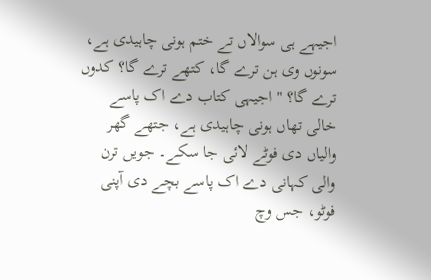اجیہے ہی سوالاں تے ختم ہونی چاہیدی ہے، سونوں وی ہن ترے گا، کتھے ترے گا؟ کدوں ترے گا؟ " اجیہی کتاب دے اک پاسے خالی تھاں ہونی چاہیدی ہے، جتھے گھر والیاں دی فوٹے لائی جا سکے۔ جویں ترن والی کہانی دے اک پاسے بچے دی آپنی فوٹو، جس وچ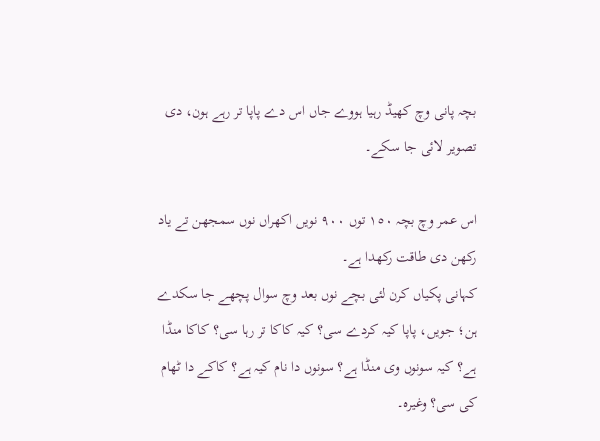بچہ پانی وچ کھیڈ رہیا ہووے جاں اس دے پاپا تر رہے ہون، دی تصویر لائی جا سکے۔

اس عمر وچ بچہ ١٥٠ توں ٩٠٠ نویں اکھراں نوں سمجھن تے یاد رکھن دی طاقت رکھدا ہے۔
کہانی پکیاں کرن لئی بچے نوں بعد وچ سوال پچھے جا سکدے ہن؛ جویں، پاپا کیہ کردے سی؟ کیہ کاکا تر رہا سی؟ کاکا منڈا ہے؟ کیہ سونوں وی منڈا ہے؟ سونوں دا نام کیہ ہے؟ کاکے دا ٹھام کی سی؟ وغیرہ۔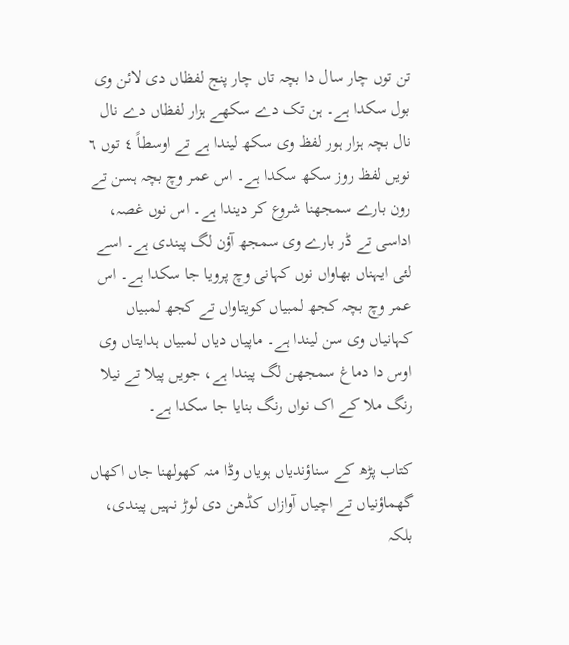تن توں چار سال دا بچہ تاں چار پنج لفظاں دی لائن وی بول سکدا ہے۔ ہن تک دے سکھے ہزار لفظاں دے نال نال بچہ ہزار ہور لفظ وی سکھ لیندا ہے تے اوسطاً ٤ توں ٦ نویں لفظ روز سکھ سکدا ہے۔ اس عمر وچ بچہ ہسن تے رون بارے سمجھنا شروع کر دیندا ہے۔ اس نوں غصہ، اداسی تے ڈر بارے وی سمجھ آؤن لگ پیندی ہے۔ اسے لئی ایہناں بھاواں نوں کہانی وچ پرویا جا سکدا ہے۔ اس عمر وچ بچہ کجھ لمبیاں کویتاواں تے کجھ لمبیاں کہانیاں وی سن لیندا ہے۔ ماپیاں دیاں لمبیاں ہدایتاں وی اوس دا دماغ سمجھن لگ پیندا ہے، جویں پیلا تے نیلا رنگ ملا کے اک نواں رنگ بنایا جا سکدا ہے۔

کتاب پڑھ کے سناؤندیاں ہویاں وڈا منہ کھولھنا جاں اکھاں گھماؤنیاں تے اچیاں آوازاں کڈھن دی لوڑ نہیں پیندی، بلکہ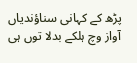پڑھ کے کہانی سناؤندیاں آواز وچ ہلکے بدلا توں ہی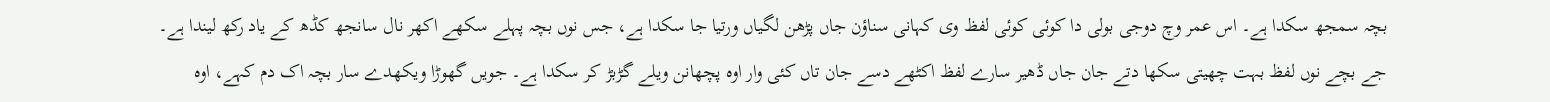بچہ سمجھ سکدا ہے۔ اس عمر وچ دوجی بولی دا کوئی کوئی لفظ وی کہانی سناؤن جاں پڑھن لگیاں ورتیا جا سکدا ہے، جس نوں بچہ پہلے سکھے اکھر نال سانجھ کڈھ کے یاد رکھ لیندا ہے۔
جے بچے نوں لفظ بہت چھیتی سکھا دتے جان جاں ڈھیر سارے لفظ اکٹھے دسے جان تاں کئی وار اوہ پچھانن ویلے گڑبڑ کر سکدا ہے۔ جویں گھوڑا ویکھدے سار بچہ اک دم کہے، اوہ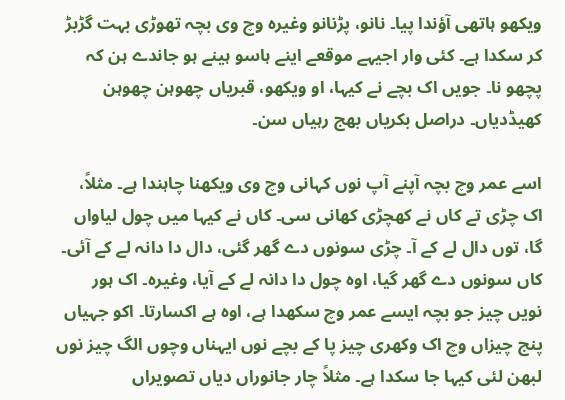ویکھو ہاتھی آؤندا پیا۔ نانو، پڑنانو وغیرہ وچ وی بچہ تھوڑی بہت گڑبڑ کر سکدا ہے۔ کئی وار اجیہے موقعے اینے ہاسو ہینے ہو جاندے ہن کہ پچھو نا۔ جویں اک بچے نے کیہا، او ویکھو، قبریاں چھوہن چھوہن کھیڈدیاں۔ دراصل بکریاں بھج رہیاں سن۔

اسے عمر وچ بچہ آپنے آپ نوں کہانی وچ وی ویکھنا چاہندا ہے۔ مثلاً، اک چڑی تے کاں نے کھچڑی کھانی سی۔ کاں نے کیہا میں چول لیاواں گا، توں دال لے کے آ۔ چڑی سونوں دے گھر گئی، دال دا دانہ لے کے آئی۔ کاں سونوں دے گھر گیا، اوہ چول دا دانہ لے کے آیا، وغیرہ۔ اک ہور نویں چیز جو بچہ ایسے عمر وچ سکھدا ہے، اوہ ہے اکسارتا۔ اکو جہیاں پنج چیزاں وچ اک وکھری چیز پا کے بچے نوں ایہناں وچوں الگ چیز نوں لبھن لئی کیہا جا سکدا ہے۔ مثلاً چار جانوراں دیاں تصویراں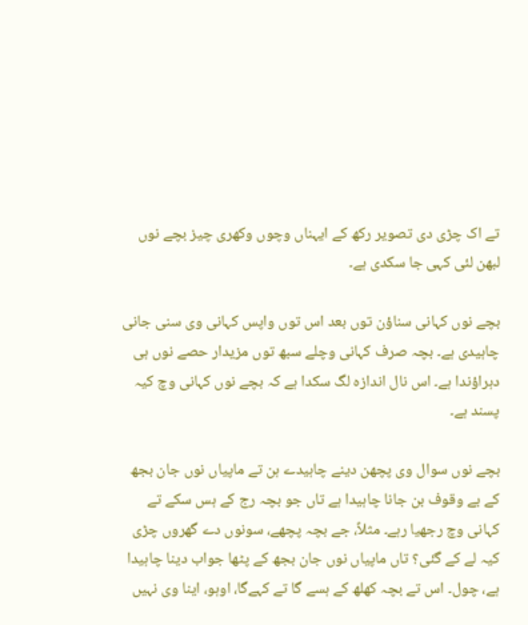تے اک چڑی دی تصویر رکھ کے ایہناں وچوں وکھری چیز بچے نوں لبھن لئی کہی جا سکدی ہے۔

بچے نوں کہانی سناؤن توں بعد اس توں واپس کہانی وی سنی جانی چاہیدی ہے۔ بچہ صرف کہانی وچلے سبھ توں مزیدار حصے نوں ہی دہراؤندا ہے۔ اس نال اندازہ لگ سکدا ہے کہ بچے نوں کہانی وچ کیہ پسند ہے۔

بچے نوں سوال وی پچھن دینے چاہیدے ہن تے ماپیاں نوں جان بجھ کے بے وقوف بن جانا چاہیدا ہے تاں جو بچہ رج کے ہس سکے تے کہانی وچ رجھیا رہے۔ مثلاً، جے بچہ پچھے، سونوں دے گھروں چڑی کیہ لے کے گئی؟ تاں ماپیاں نوں جان بجھ کے پٹھا جواب دینا چاہیدا ہے، چول۔ اس تے بچہ کھلھ کے ہسے گا تے کہےگا، اوہو، اینا وی نہیں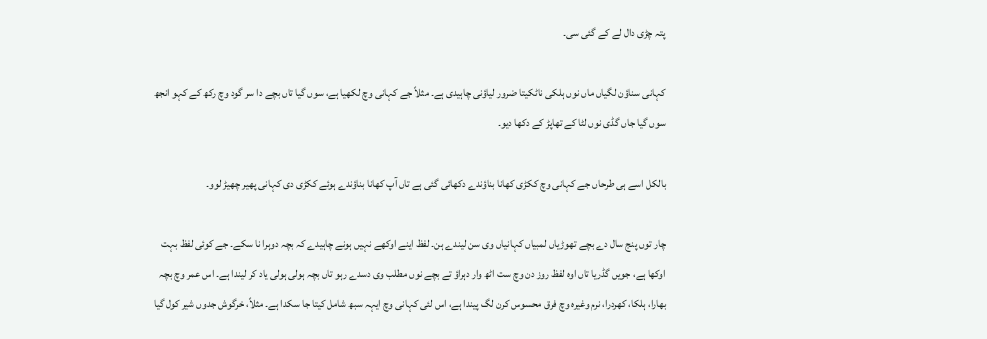پتہ چڑی دال لے کے گئی سی۔

کہانی سناؤن لگیاں ماں نوں ہلکی ناٹکیتا ضرور لیاؤنی چاہیدی ہے۔ مثلاً جے کہانی وچ لکھیا ہے، سوں گیا تاں بچے دا سر گود وچ رکھ کے کہو انجھ سوں گیا جاں گڈی نوں لٹا کے تھاپڑ کے دکھا دیو۔

بالکل اسے ہی طرحاں جے کہانی وچ ککڑی کھانا بناؤندے دکھائی گئی ہے تاں آپ کھانا بناؤندے ہوئے ککڑی دی کہانی پھیر چھیڑ لوو۔

چار توں پنج سال دے بچے تھوڑیاں لمبیاں کہانیاں وی سن لیندے ہن۔ لفظ اینے اوکھے نہیں ہونے چاہیدے کہ بچہ دوہرا نا سکے۔ جے کوئی لفظ بہت اوکھا ہے، جویں گڈریا تاں اوہ لفظ روز دن وچ ست اٹھ وار دہراؤ تے بچے نوں مطلب وی دسدے رہو تاں بچہ ہولی ہولی یاد کر لیندا ہے۔ اس عمر وچ بچہ بھارا، ہلکا، کھردرا، نرم وغیرہ وچ فرق محسوس کرن لگ پیندا ہے، اس لئی کہانی وچ ایہہ سبھ شامل کیتا جا سکدا ہے۔ مثلاً، خرگوش جدوں شیر کول گیا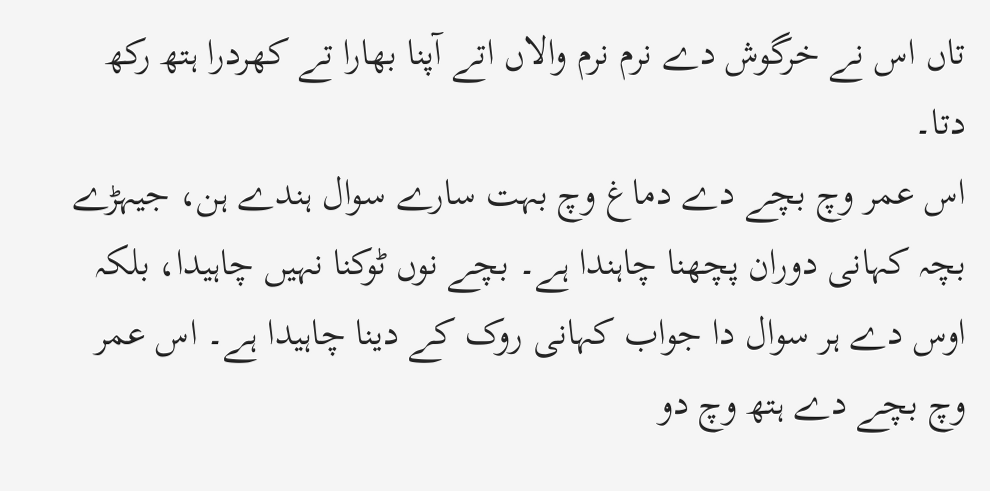تاں اس نے خرگوش دے نرم نرم والاں اتے آپنا بھارا تے کھردرا ہتھ رکھ دتا۔
اس عمر وچ بچے دے دماغ وچ بہت سارے سوال ہندے ہن، جیہڑے بچہ کہانی دوران پچھنا چاہندا ہے۔ بچے نوں ٹوکنا نہیں چاہیدا، بلکہ اوس دے ہر سوال دا جواب کہانی روک کے دینا چاہیدا ہے۔ اس عمر وچ بچے دے ہتھ وچ دو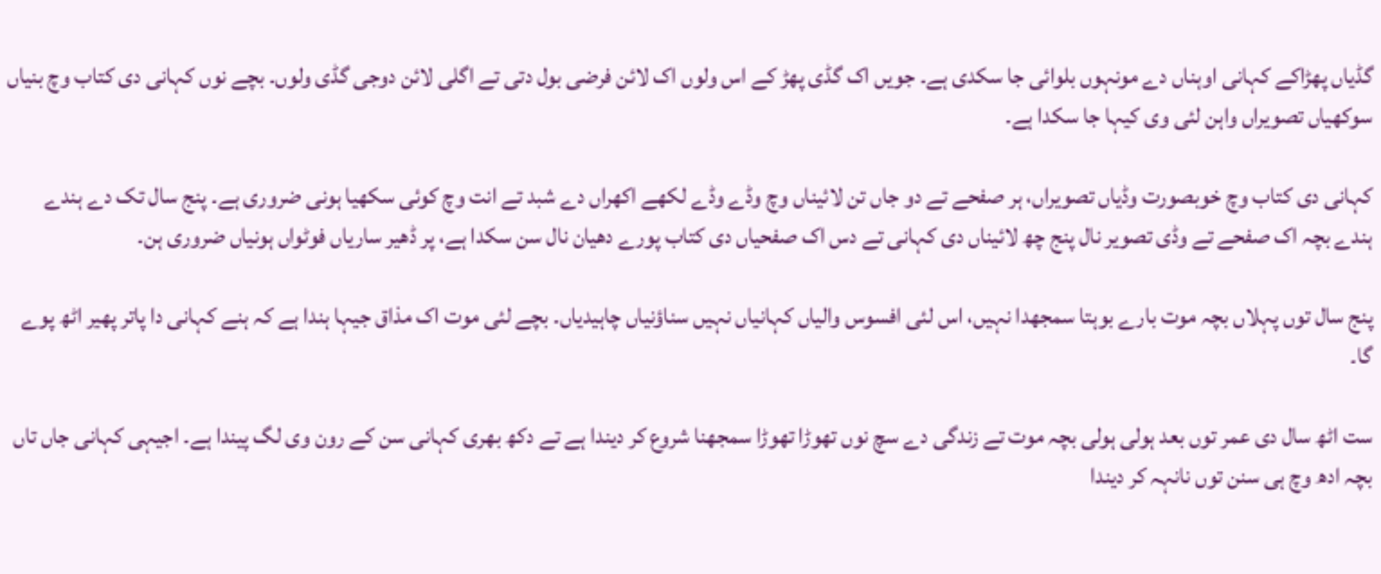گڈیاں پھڑاکے کہانی اوہناں دے مونہوں بلوائی جا سکدی ہے۔ جویں اک گڈی پھڑ کے اس ولوں اک لائن فرضی بول دتی تے اگلی لائن دوجی گڈی ولوں۔ بچے نوں کہانی دی کتاب وچ بنیاں سوکھیاں تصویراں واہن لئی وی کیہا جا سکدا ہے۔

کہانی دی کتاب وچ خوبصورت وڈیاں تصویراں، ہر صفحے تے دو جاں تن لائیناں وچ وڈے وڈے لکھے اکھراں دے شبد تے انت وچ کوئی سکھیا ہونی ضروری ہے۔ پنج سال تک دے ہندے ہندے بچہ اک صفحے تے وڈی تصویر نال پنج چھ لائیناں دی کہانی تے دس اک صفحیاں دی کتاب پورے دھیان نال سن سکدا ہے، پر ڈھیر ساریاں فوٹواں ہونیاں ضروری ہن۔

پنج سال توں پہلاں بچہ موت بارے بوہتا سمجھدا نہیں، اس لئی افسوس والیاں کہانیاں نہیں سناؤنیاں چاہیدیاں۔ بچے لئی موت اک مذاق جیہا ہندا ہے کہ ہنے کہانی دا پاتر پھیر اٹھ پوے گا۔

ست اٹھ سال دی عمر توں بعد ہولی ہولی بچہ موت تے زندگی دے سچ نوں تھوڑا تھوڑا سمجھنا شروع کر دیندا ہے تے دکھ بھری کہانی سن کے رون وی لگ پیندا ہے۔ اجیہی کہانی جاں تاں بچہ ادھ وچ ہی سنن توں نانہہ کر دیندا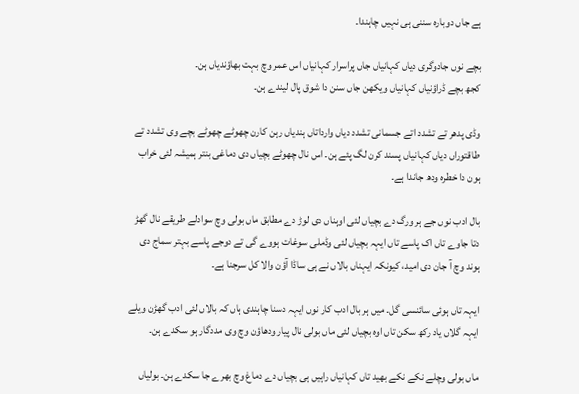ہے جاں دوبارہ سننی ہی نہیں چاہندا۔

بچے نوں جادوگری دیاں کہانیاں جاں پراسرار کہانیاں اس عمر وچ بہت بھاؤندیاں ہن۔
کجھ بچے ڈراؤنیاں کہانیاں ویکھن جاں سنن دا شوق پال لیندے ہن۔

وڈی پدھر تے تشدد اتے جسمانی تشدد دیاں وارداتاں ہندیاں رہن کارن چھوٹے چھوٹے بچے وی تشدد تے طاقتوراں دیاں کہانیاں پسند کرن لگ پئے ہن۔ اس نال چھوٹے بچیاں دی دماغی بنتر ہمیشہ لئی خراب ہون دا خطرہ ودھ جاندا ہے۔

بال ادب نوں جے ہر ورگ دے بچیاں لئی اوہناں دی لوڑ دے مطابق ماں بولی وچ سوادلے طریقے نال گھڑ دتا جاوے تاں اک پاسے تاں ایہہ بچیاں لئی وڈملی سوغات ہووے گی تے دوجے پاسے بہتر سماج دی ہوند وچ آ جان دی امید، کیونکہ ایہناں بالاں نے ہی ساڈا آؤن والا کل سرجنا ہے۔

ایہہ تاں ہوئی سائنسی گل۔ میں ہر بال ادب کار نوں ایہہ دسنا چاہندی ہاں کہ بالاں لئی ادب گھڑن ویلے ایہہ گلاں یاد رکھ سکن تاں اوہ بچیاں لئی ماں بولی نال پیار ودھاؤن وچ وی مددگار ہو سکدے ہن۔

ماں بولی وچلے نکے نکے بھید تاں کہانیاں راہیں ہی بچیاں دے دماغ وچ بھرے جا سکدے ہن۔ بولیاں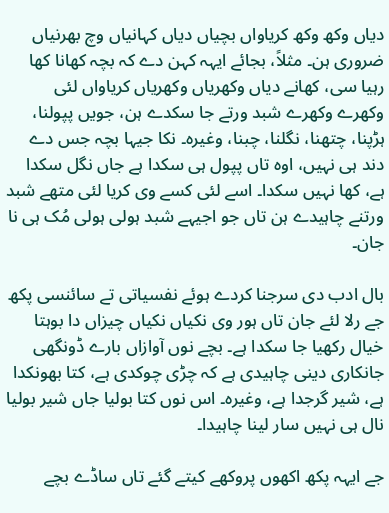دیاں وکھ وکھ کریاواں بچیاں دیاں کہانیاں وچ بھرنیاں ضروری ہن۔ مثلاً، بجائے ایہہ کہن دے کہ بچہ کھانا کھا رہیا سی، کھانے دیاں وکھریاں وکھریاں کریاواں لئی وکھرے وکھرے شبد ورتے جا سکدے ہن، جویں پپولنا، ہڑپنا، چتھنا، نگلنا، چبنا، وغیرہ۔ نکا جیہا بچہ جس دے دند ہی نہیں، اوہ تاں پپول ہی سکدا ہے جاں نگل سکدا ہے، کھا نہیں سکدا۔ اسے لئی کسے وی کریا لئی متھے شبد ورتنے چاہیدے ہن تاں جو اجیہے شبد ہولی ہولی مُک ہی نا جان۔

بال ادب دی سرجنا کردے ہوئے نفسیاتی تے سائنسی پکھ جے رلا لئے جان تاں ہور وی نکیاں نکیاں چیزاں دا بوہتا خیال رکھیا جا سکدا ہے۔ بچے نوں آوازاں بارے ڈونگھی جانکاری دینی چاہیدی ہے کہ چڑی چوکدی ہے، کتا بھونکدا ہے، شیر گرجدا ہے، وغیرہ۔ اس نوں کتا بولیا جاں شیر بولیا نال ہی نہیں سار لینا چاہیدا۔

جے ایہہ پکھ اکھوں پروکھے کیتے گئے تاں ساڈے بچے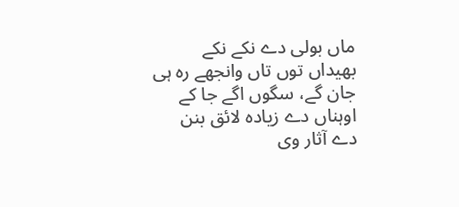ماں بولی دے نکے نکے بھیداں توں تاں وانجھے رہ ہی جان گے، سگوں اگے جا کے اوہناں دے زیادہ لائق بنن دے آثار وی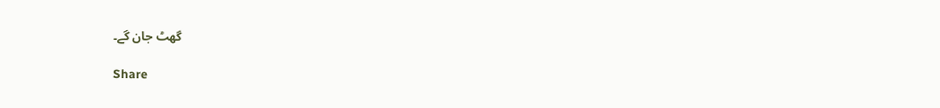گھٹ جان گے۔

Share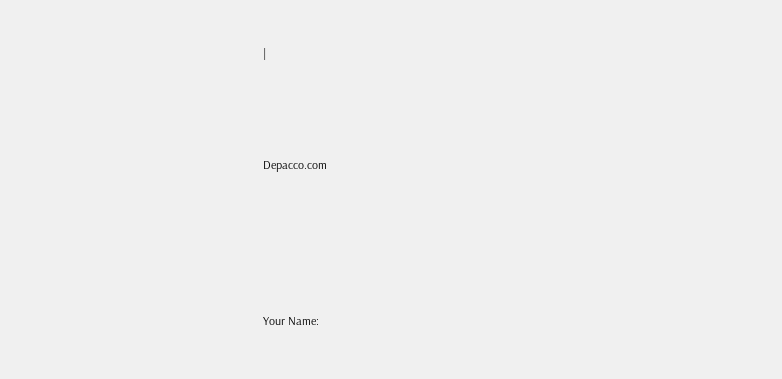|




Depacco.com






Your Name: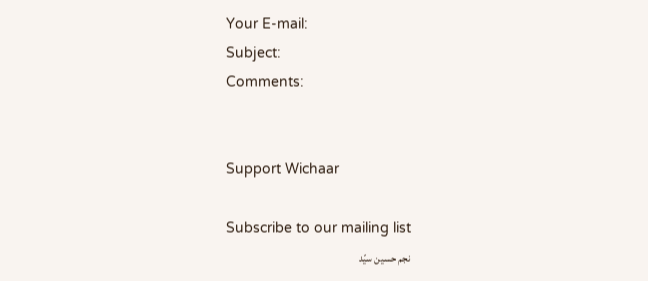Your E-mail:
Subject:
Comments:


Support Wichaar

Subscribe to our mailing list
نجم حسین سیّد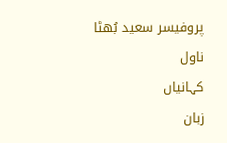پروفیسر سعید بُھٹا
ناول
کہانیاں
زبان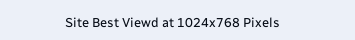Site Best Viewd at 1024x768 Pixels